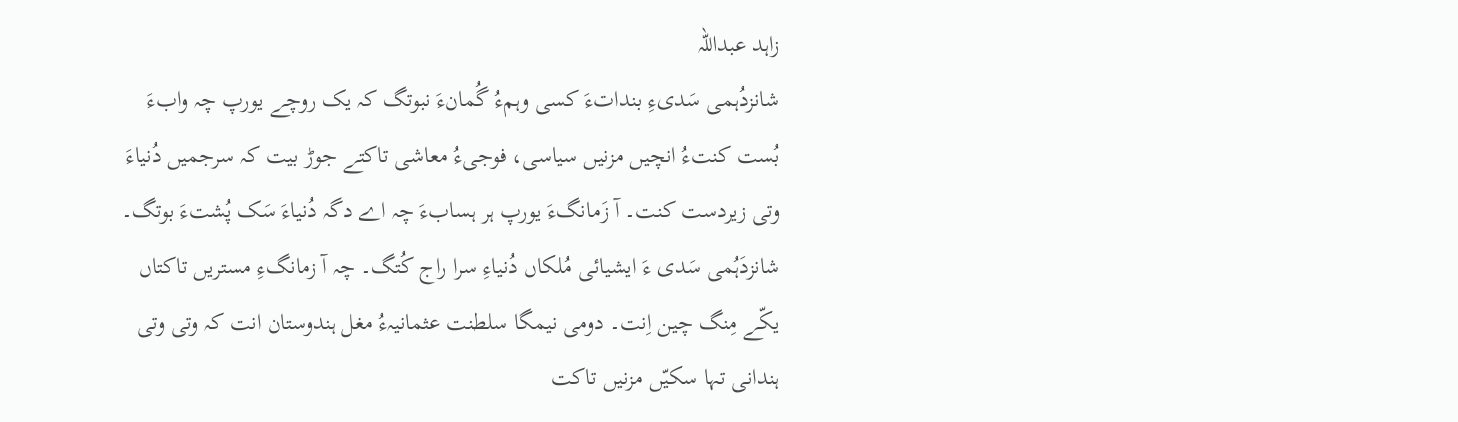زاہد عبداللہ
شانزدُہمی سَدیءِ بنداتءَ کسی وہمءُ گُمانءَ نبوتگ کہ یک روچے یورپ چہ وابءَ بُست کنتءُ انچیں مزنیں سیاسی، فوجیءُ معاشی تاکتے جوڑ بیت کہ سرجمیں دُنیاءَ وتی زیردست کنت۔ آ زَمانگءَ یورپ ہر ہسابءَ چہ اے دگہ دُنیاءَ سَک پُشتءَ بوتگ۔
شانزدَہُمی سَدی ءَ ایشیائی مُلکاں دُنیاءِ سرا راج کُتگ۔ چہ آ زمانگءِ مستریں تاکتاں یکّے مِنگ چین اِنت۔ دومی نیمگا سلطنت عثمانیہءُ مغل ہندوستان انت کہ وتی وتی ہندانی تہا سکیّں مزنیں تاکت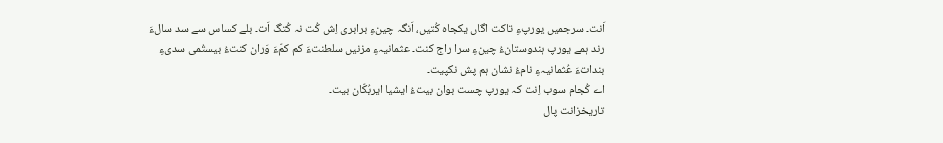اَنت۔ سرجمیں یورپءِ تاکت اگاں یکجاہ کُتیں، اَنگہ چینءِ برابری اِش کُت نہ کُتگ اَت۔ بلے کساس سے سد سالءَ رند ہمے یورپ ہندوستانءُ چینءِ سرا راج کنت۔ عثمانیہءِ مزنیں سلطنتءَ کم کمّءَ وَران کنتءُ بیستُمی سدیءِ بنداتءَ عُثمانیہءِ نامءُ نشان ہم پش نکپیت۔
اے کُجام سوب اِنت کہ یورپ چست بوان بیتءُ ایشیا ایربُکّان بیت۔
تاریخزانت پال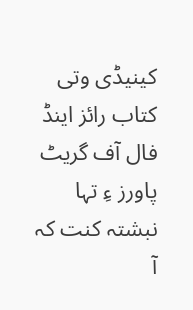کینیڈی وتی کتاب رائز اینڈ فال آف گریٹ پاورز ءِ تہا نبشتہ کنت کہ آ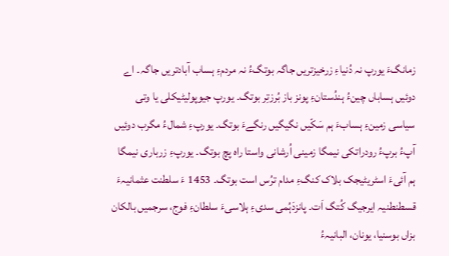زمانگءَ یورپ نہ دُنیاءِ زرخیزتریں جاگہ بوتگءُ نہ مردمءِ ہساب آبادتریں جاگہ۔ اے دوئیں ہساباں چینءُ ہندُستانءِ پونز باز بُرزتِر بوتگ۔ یورپ جیوپولیٹیکلی یا وتی سیاسی زمینءِ ہسابءَ ہم سَکّیں نگیگیں رنگےءَ بوتگ۔ یورپءِ شمالءُ مگرب دوئیں آپءُ برپءُ رودراتکی نیمگا زمینی اُرشانی واستا راہ پچ بوتگ۔ یورپءِ زرباری نیمگا ہم آئیءَ اسٹریٹیجک بلاک کنگءِ مدام ترُس است بوتگ۔ 1453 ءَ سلطنت عثمانیہءَ قسطنطنیہ ایرجیگ کُتگ اَت۔ پانزدَہُمی سدیءِ ہلاسیءَ سلطانءِ فوج، سرجمیں بالکان بزاں بوسنیا، یونان، البانیہءُ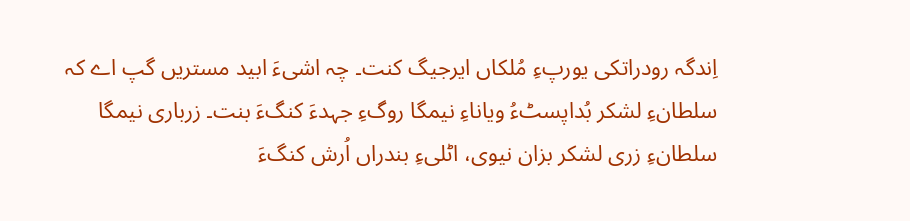اِندگہ رودراتکی یورپءِ مُلکاں ایرجیگ کنت۔ چہ اشیءَ ابید مستریں گپ اے کہ سلطانءِ لشکر بُداپسٹءُ ویاناءِ نیمگا روگءِ جہدءَ کنگءَ بنت۔ زرباری نیمگا سلطانءِ زری لشکر بزان نیوی، اٹلیءِ بندراں اُرش کنگءَ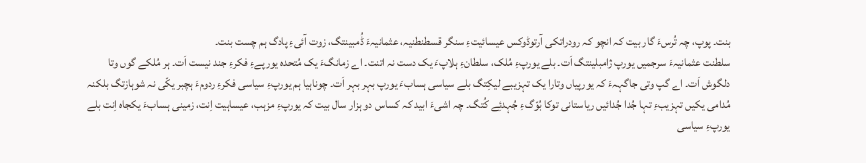بنت۔ پوپ، چہ تُرسءَ گار بیت کہ انچو کہ رودراتکی آرتوڈوکس عیسائیتءِ سنگر قسطنطنیہ، عثمانیہءَ ڈُمبینتگ، زوت آئیءِ پادگ ہم چست بنت۔
سلطنت عثمانیہءَ سرجمیں یورپ ژامبلینتگ اَت۔ بلے یورپءِ مُلک، سلطانءِ ہلاپءَ یک دست نہ اتنت۔ اے زمانگءَ یک مُتحدہ یورپےءِ فکرءِ جند نیست اَت۔ ہر مُلکے گوں وتا دلگوش اَت۔ اے گپ وتی جاگہہءَ کہ یورپیاں وتارا یک تہزیبے لیکِتگ بلے سیاسی ہسابءَ یورپ بہر بہر اَت۔ چوناہیا ہم یورپءِ سیاسی فکرءِ ردومءَ ہچبر یکّی نہ شوہازتگ بلکنہ مُدامی یکیں تہزیبءِ تہا جُدا جُدائیں ریاستانی توکا بُوّگءِ جُہدئِے کُتگ۔ چہ اشیءَ ابید کہ کساس دو ہزار سال بیت کہ یورپءِ مزہب، عیساہیت اِنت، زمینی ہسابءَ یکجاہ اِنت بلے یورپءِ سیاسی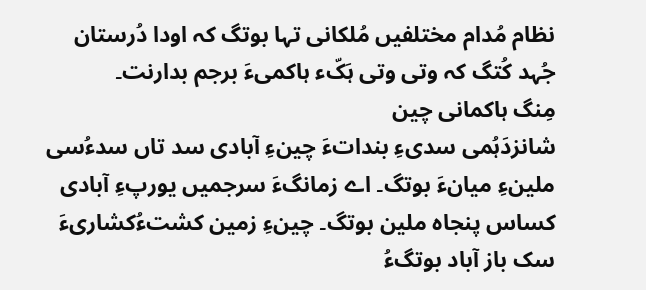نظام مُدام مختلفیں مُلکانی تہا بوتگ کہ اودا دُرستان جُہد کُتگ کہ وتی وتی ہَکّء ہاکمیءَ برجم بدارنت۔
مِنگ ہاکمانی چین
شانزدَہُمی سدیءِ بنداتءَ چینءِ آبادی سد تاں سدءُسی ملینءِ میانءَ بوتگ۔ اے زمانگءَ سرجمیں یورپءِ آبادی کساس پنجاہ ملین بوتگ۔ چینءِ زمین کشتءُکشاریءَ سک باز آباد بوتگءُ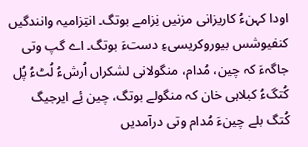اودا کہنءُ کاریزانی مزنیں نِزامے بوتگ۔ انتِزامیہ وانندگیں کنفیوشس بیوروکریسیءِ دستءَ بوتگ۔ اے گپ وتی جاگہءَ کہ چین، مُدام، منگولانی لشکراں اُرشءُ لُٹءُ پُل کُتگءُ کبلاہی خان کہ منگولے بوتگ، چین ئِے ایرجیگ کُتگ بلے چینءَ مُدام وتی درآمدیں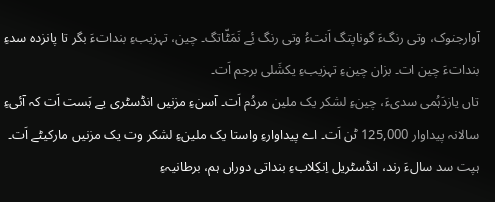آوارجنوک، وتی رنگءَ گوناپتگ اَنتءُ وتی رنگ ئِے نَمَٹّاتگ۔ چین، تہزیبءِ بنداتءَ بگر تا پانزدہ سدءِ بنداتءَ چین ات۔ بزان چینءِ تہزیبءِ یکشَلی برجم اَت۔
تاں یازدَہُمی سدیءَ، چینءِ لشکر یک ملین مردُم اَت۔ آسنءِ مزنیں انڈسٹری یے ہَست اَت کہ آئیءِ سالانہ پیداوار 125,000 ٹن اَت۔ اے پیداوارءِ واستا یک ملینءِ لشکر وت یک مزنیں مارکیٹے اَت۔ ہپت سد سالءَ رند، انڈسٹریل اِنکِلابءِ بنداتی دوراں ہم، برطانیہءِ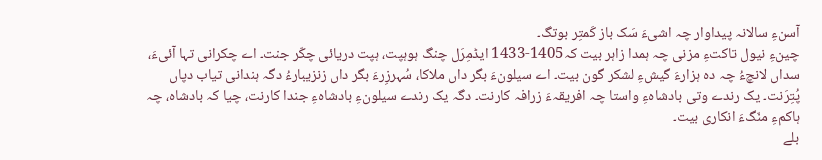آسنءِ سالانہ پیداوار چہ اشیءَ سَک باز کَمتِر بوتگ۔
چینءِ نیول تاکتءِ مزنی چہ ہمدا زاہر بیت کہ1405-1433 ایڈمِرَل چنگ ہوہپت، ہپت دریائی چکّر جنت۔ اے چکرانی تہا آئیءَ، سداں لانچءُ چہ دہ ہزارءَ گیشءِ لشکر گون بیت۔ اے سیلونءَ بگر داں ملاکا، سُہرزِرءَ بگر داں زنزیبارءُ دگہ ہندانی تیاب دپاں پُتِرَنت۔ یک رندے وتی بادشاہءِ واستا چہ افریقہءَ زرافہ کارنت۔ دگہ یک رندے سیلونءِ بادشاہءِ جندا کارنت، چیا کہ بادشاہ، چہ ہاکمءِ منّگءَ انکاری بیت۔
بلے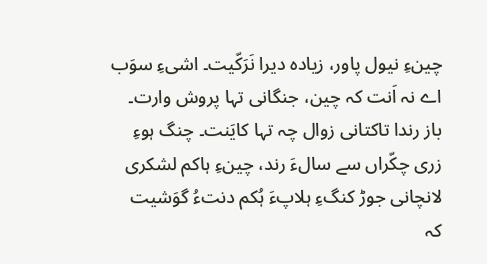چینءِ نیول پاور، زیادہ دیرا نَرَکّیت۔ اشیءِ سوَب اے نہ اَنت کہ چین، جنگانی تہا پروش وارت۔ باز رندا تاکتانی زوال چہ تہا کایَنت۔ چنگ ہوءِ زری چکّراں سے سالءَ رند، چینءِ ہاکم لشکری لانچانی جوڑ کنگءِ ہلاپءَ ہُکم دنتءُ گوَشیت کہ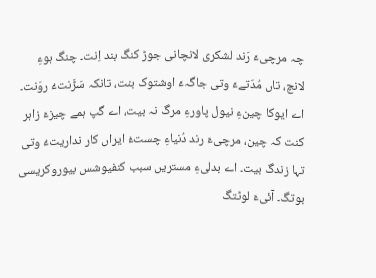چہ مرچیءَ رَند لشکری لانچانی جوڑ کنگ بند اِنت۔ چنگ ہوءِ لانچ، تاں مُدّتےءَ وتی جاگہءَ اوشتوک بنت، تانکہ سَڑَنتءُ روَنت۔ اے ایوکا چینءِ نیول پاورءِ مرگ نہ بیت، اے گپ ہمے چیزءَ زاہر کنت کہ چین، مرچیءَ رند دُنیاءِ چستءُ ایراں کار نداریتءُ وتی تہا زندگ بیت۔ اے بدلیءِ مستریں سبب کنفیوشس بیوروکریسی بوتگ۔ آئیءَ لوٹتگ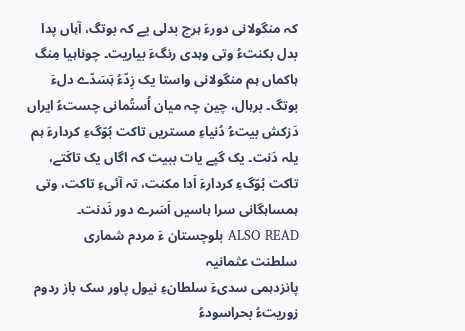کہ منگولانی دورءَ ہرچ بدلی یے کہ بوتگ، آہاں پدا بدل بکنتءُ وتی وہدی رنگءَ بیاریت۔ چوناہیا مِنگ ہاکماں ہم منگولانی واستا یک زِدّءُ ہَسَدّے دلءَ بوتگ۔ برہال، چین چہ میان اُستُمانی چستءُ ایراں دَزکش بیتءُ دُنیاءِ مستریں تاکت بُوّگءِ کردارءَ ہم یلہ دَنت۔ یک گپے یات ببیت کہ اگاں یک تاکَتے، تاکت بُوّگءِ کردارءَ اَدا مکنت، تہ آئیءِ تاکت، وتی ہمساہگانی سرا ہاسیں اَسَرے دور نَدنت۔
ALSO READ بلوچستان ءَ مردم شماری
سلطنت عثمانیہ
پانزدہمی سدیءَ سلطانءِ نیول پاور سک باز ردوم زوریتءُ بحراسودءُ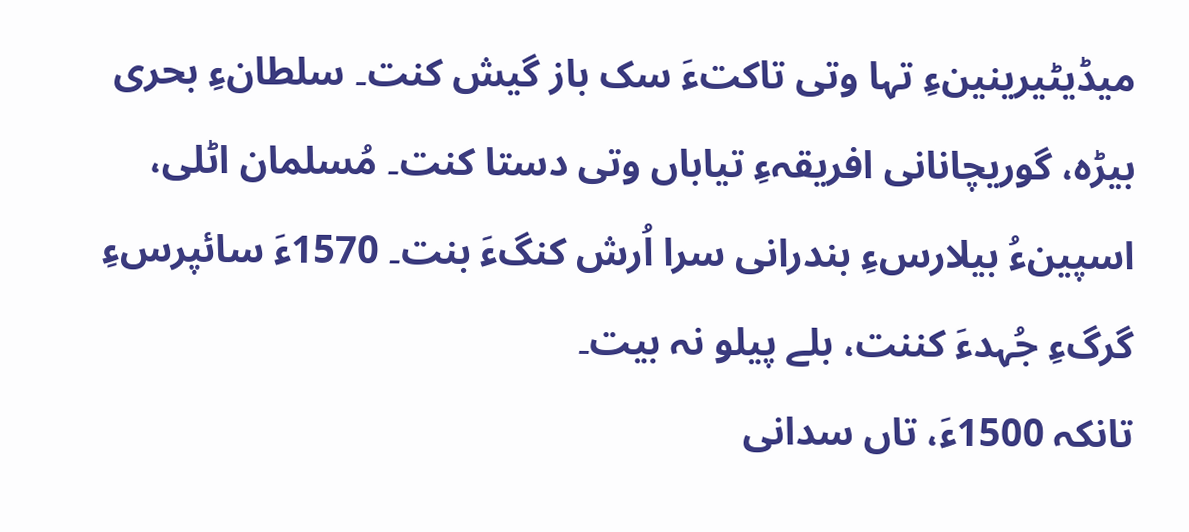میڈیٹیرینینءِ تہا وتی تاکتءَ سک باز گیش کنت۔ سلطانءِ بحری بیڑہ، گوریچانانی افریقہءِ تیاباں وتی دستا کنت۔ مُسلمان اٹلی، اسپینءُ بیلارسءِ بندرانی سرا اُرش کنگءَ بنت۔ 1570ءَ سائپرسءِ گرگءِ جُہدءَ کننت، بلے پیلو نہ بیت۔
تانکہ 1500ءَ، تاں سدانی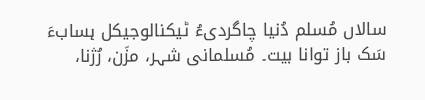سالاں مُسلم دُنیا چاگردیءُ ٹیکنالوجیکل ہسابءَ سَک باز توانا بیت۔ مُسلمانی شہر، مزَن، رُژنا،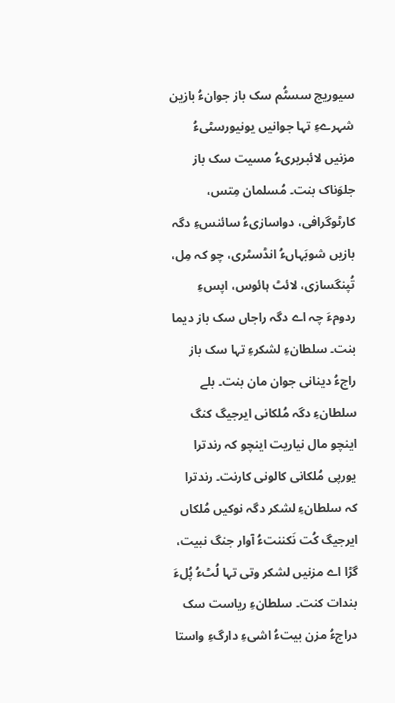سیوریج سسٹُم سک باز جوانءُ بازین شہرےءِ تہا جوانیں یونیورسٹیءُ مزنیں لائبریریءُ مسیت سک باز جلوَناک بنت۔ مُسلمان مِتس، کارٹوگرافی، دواسازیءُ سائنسءِ دگہ بازیں شوبَہاںءُ انڈسٹری، چو کہ مِل، تُپنگسازی، لائٹ ہائوس، اپسءِ ردومءَ چہ اے دگہ راجاں سک باز دیما بنت۔ سلطانءِ لشکرءِ تہا سک باز راجءُ دینانی جوان مان بنت۔ بلے سلطانءِ دگہ مُلکانی ایرجیگ کنگ اینچو مال نیاریت اینچو کہ رندترا یورپی مُلکانی کالونی کارنت۔ رندترا کہ سلطانءِ لشکر دگہ نوکیں مُلکاں ایرجیگ کُت نَکننتءُ آوار جنگ نبیت، گڑا اے مزنیں لشکر وتی تہا لُٹءُ پُلءَ بندات کنت۔ سلطانءِ ریاست سک دراجءُ مزن بیتءُ اشیءِ دارگءِ واستا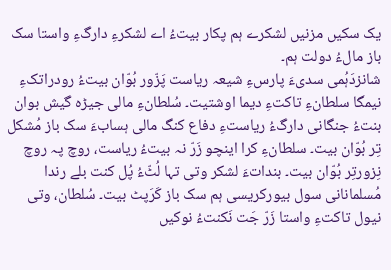یک سکیں مزنیں لشکرے ہم پکار بیتءُ اے لشکرءِ دارگءِ واستا سک باز مالءُ دولت ہم۔
شانزدَہُمی سدیءَ پارسءِ شیعہ ریاست پَزّور بُوّان بیتءُ رودراتکءِ نیمگا سلطانءِ تاکتءِ دیما اوشتیت۔ سُلطانءِ مالی جیڑہ گیش بوان بنتءُ جنگانی دارگءُ ریاستءِ دفاع کنگ مالی ہسابءَ سک باز مُشکل تِر بُوّان بیت۔ سلطانءِ کرا اینچو زَرّ نہ بیتءُ ریاست، روچ پہ روچ نِزورتِر بُوّان بیت۔ بنداتءَ لشکر وتی تہا لُٹّءُ پُل کنت بلے رندا مُسلمانانی سول بیورکریسی ہم سک باز کَرَپٹ بیت۔ سُلطان، وتی نیول تاکتءِ واستا زَرّ جَت نَکنتءُ نوکیں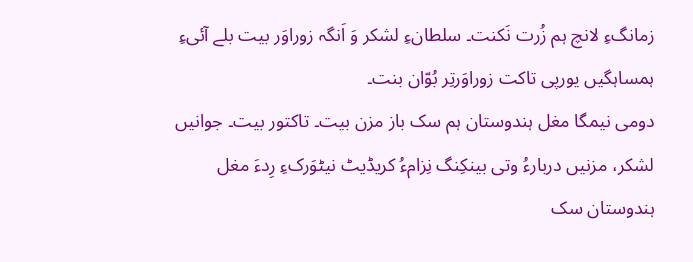زمانگءِ لانچ ہم زُرت نَکنت۔ سلطانءِ لشکر وَ اَنگہ زوراوَر بیت بلے آئیءِ ہمساہگیں یورپی تاکت زوراوَرتِر بُوّان بنت۔
دومی نیمگا مغل ہندوستان ہم سک باز مزن بیت۔ تاکتور بیت۔ جوانیں لشکر، مزنیں دربارءُ وتی بینکِنگ نِزامءُ کریڈیٹ نیٹوَرکءِ رِدءَ مغل ہندوستان سک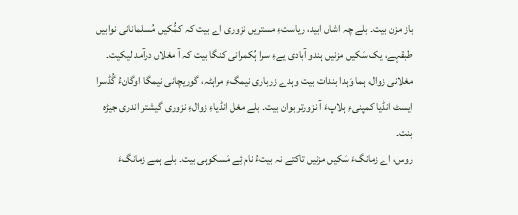باز مزن بیت۔ بلے چہ اشاں ابید، ریاستءِ مستریں نزوری اے بیت کہ کمُّکیں مُسلمانانی نوابیں طبقہے، یک سَکیں مزنیں ہندو آبادی یےءِ سرا ہُکمرانی کنگا بیت کہ آ مغلاں درآمد لیکیت۔ مغلانی زوال، ہما وَہدا بندات بیت وہدے زرباری نیمگءِ مراہٹہ، گوریچانی نیمگا اوگانءُ گُڈسرا ایسٹ انڈیا کمپنیءِ ہلاپءَ آ نزورتر بوان بیت۔ بلے مغل انڈیاءِ زوالءِ نزوری گیشتر اندری جیڑہ بنت۔
روس، اے زمانگءَ سَکیں مزنیں تاکتے نہ بیتءُ نام ئِے مَسکوہی بیت۔ بلے ہمے زمانگءَ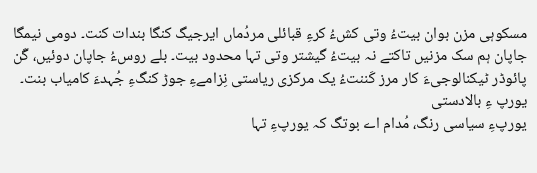مسکوہی مزن بوان بیتءُ وتی کشءُ کرءِ قبائلی مردُماں ایرجیگ کنگا بندات کنت۔ دومی نیمگا جاپان ہم سک مزنیں تاکتے نہ بیتءُ گیشتر وتی تہا محدود بیت۔ بلے روسءُ جاپان دوئیں، گَن پائوڈر ٹیکنالوجیءَ کار مرز کَننتءُ یک مرکزی ریاستی نِزامےءِ جوڑ کنگءِ جُہدءَ کامیاب بنت۔
یورپ ءِ بالادستی
یورپءِ سیاسی رنگ، مُدام اے بوتگ کہ یورپءِ تہا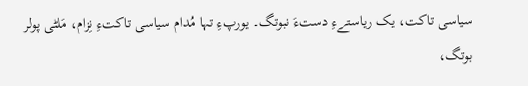سیاسی تاکت، یک ریاستےءِ دستءَ نبوتگ۔ یورپءِ تہا مُدام سیاسی تاکتءِ نِزام، مَلٹی پولر بوتگ،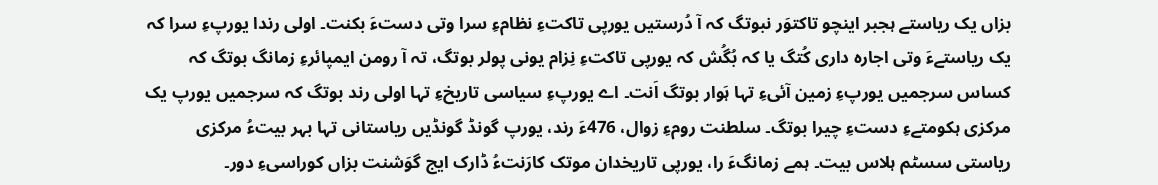بزاں یک ریاستے ہجبر اینچو تاکتوَر نبوتگ کہ آ دُرستیں یورپی تاکتءِ نظامءِ سرا وتی دستءَ بکنت۔ اولی رندا یورپءِ سرا کہ یک ریاستےءَ وتی اجارہ داری کُتگ یا کہ بُگُش کہ یورپی تاکتءِ نِزام یونی پولر بوتگ، تہ آ رومن ایمپائرءِ زمانگ بوتگ کہ کساس سرجمیں یورپءِ زمین آئیءِ تہا ہَوار بوتگ اَنت۔ اے یورپءِ سیاسی تاریخءِ تہا اولی رند بوتگ کہ سرجمیں یورپ یک مرکزی ہکومتےءِ دستءِ چیرا بوتگ۔ سلطنت رومءِ زوال، 476ءَ رند، یورپ گونڈ گونڈیں ریاستانی تہا بہر بیتءُ مرکزی ریاستی سسٹم ہلاس بیت۔ ہمے زمانگءَ را، یورپی تاریخدان موتک کارَنتءُ ڈارک ایج گوَشنت بزاں کوراسیءِ دور۔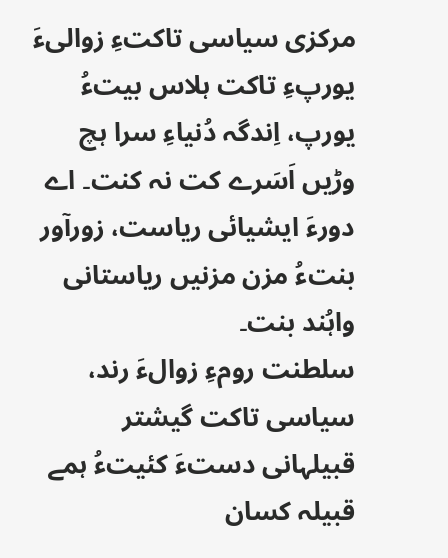مرکزی سیاسی تاکتءِ زوالیءَ یورپءِ تاکت ہلاس بیتءُ یورپ، اِندگہ دُنیاءِ سرا ہچ وڑیں اَسَرے کت نہ کنت۔ اے دورءَ ایشیائی ریاست، زورآور بنتءُ مزن مزنیں ریاستانی واہُند بنت۔
سلطنت رومءِ زوالءَ رند، سیاسی تاکت گیشتر قبیلہانی دستءَ کئیتءُ ہمے قبیلہ کسان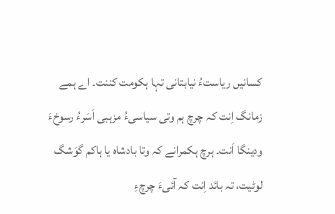کسانیں ریاستءُ نیابتانی تہا ہکومت کننت۔ اے ہمے زمانگ اِنت کہ چرچ ہم وتی سیاسیءُ مزہبی اَسَرءُ رسوخءَ ودینگا اَنت۔ ہرچ ہکمرانے کہ وتا بادشاہ یا ہاکم گوَشگ لوٹیت، تہ بائد اِنت کہ آئیءَ چرچءِ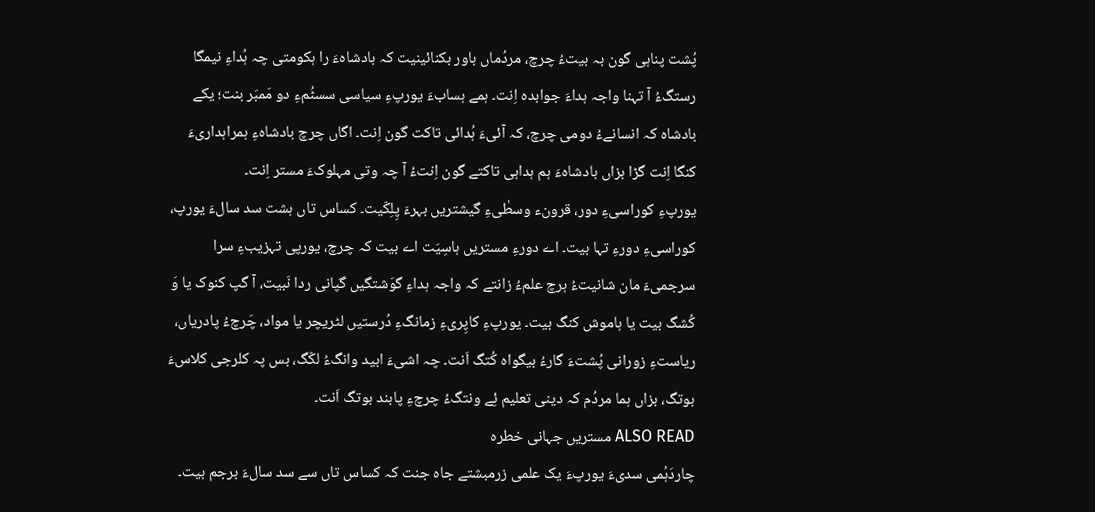پُشت پناہی گون بہ بیتءُ چرچ، مردُماں باور بکنائینیت کہ بادشاہءَ را ہکومتی چہ ہُداءِ نیمگا رستگءُ آ تہنا واجہ ہداءَ جوابدہ اِنت۔ ہمے ہسابءَ یورپءِ سیاسی سسٹُمءِ دو مَمبَر بنت؛ یکے بادشاہ کہ انسانےءُ دومی چرچ، کہ آئیءَ ہُدائی تاکت گون اِنت۔ اگاں چرچ بادشاہءِ ہمراہداریءَ کنگا اِنت گڑا بزاں بادشاہءَ ہم ہداہی تاکتے گون اِنتءُ آ چہ وتی مہلوکءَ مستر اِنت۔
یورپءِ کوراسیءِ دور، قرونء وسطٰیءِ گیشتریں بہرءَ پِلِکّیت۔ کساس تاں ہشت سد سالءَ یورپ، کوراسیءِ دورءِ تہا بیت۔ اے دورءِ مستریں ہاسِیَت اے بیت کہ چرچ، یورپی تہزیبءِ سرا سرجمیءَ مان شانیتءُ ہرچ علمءُ زانتے کہ واجہ ہداءِ گوَشتگیں گپانی ردا نَبیت، آ گپ کنوک یا وَ کُشگ بیت یا ہاموش کنگ بیت۔ یورپءِ کاپِریءِ زمانگءِ دُرستیں لٹریچر یا مواد، چَرچءُ پادریاں، ریاستءِ زورانی پُشتءَ گارءُ بیگواہ کُتگ اَنت۔ چہ اشیءَ ابید وانگءُ لکّگ، بس پہ کلرجی کلاسءَ بوتگ، بزاں ہما مردُم کہ دینی تعلیم ئِے ونتگءُ چرچءِ پابند بوتگ اَنت۔
ALSO READ مستریں جہانی خطرہ
چاردَہُمی سدیءَ یورپءَ یک علمی زرمبشتے جاہ جنت کہ کساس تاں سے سد سالءَ برجم بیت۔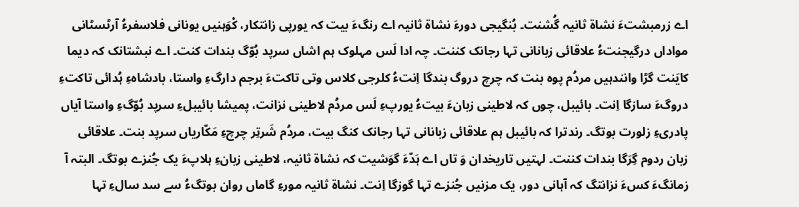اے زرمبشتءَ نشاة ثانیہ گُشنت۔ بُنگیجی دورءَ نشاة ثانیہ اے رنگءَ بیت کہ یورپی زانتکار، کْوَہنیں یونانی فلاسفرءُ آرٹسٹانی مواداں درگیجنتءُ علاقائی زبانانی تہا رجانک کننت۔ چہ ادا لَس مہلوک ہم اشاں سرپد بُوّگ بندات کنت۔ اے نبشتانک کہ دیما کایَنت گڑا وانندہیں مردُم پوہ بنت کہ چرچ دروگ بندگا اِنتءُ کلرجی کلاس وتی تاکتءَ برجم دارگءِ واستا، بادشاہءِ ہُدائی تاکتءِ دروگءَ سازگا اِنت۔ بائیبل، چوں کہ لاطینی زبانءَ بیتءُ یورپءِ لَس مردُم لاطینی نزانت، پمیشا بائیبلءِ سرپد بُوّگءِ واستا آیاں پادریءِ زلورت بوتگ۔ رندترا کہ بائیبل ہم علاقائی زبانانی تہا رجانک کنگ بیت، مردُم شَرتِر چرچءِ مَکّاریاں سرپد بنت۔ علاقائی زبان ردوم گِرَگا بندات کننت۔ لہتیں تاریخدان وَ تاں اے ہَدّءَ گوَشیت کہ نشاة ثانیہ، لاطینی زبانءِ ہلاپءَ یک جُنزے بوتگ۔ البتہ آ زمانگءَ کسءَ نزانتگ کہ آہانی دور، یک مزنیں جُنزے تہا گوزگا اِنت۔ نشاة ثانیہ مورءِ گاماں روان بوتگءُ سے سد سالءِ تہا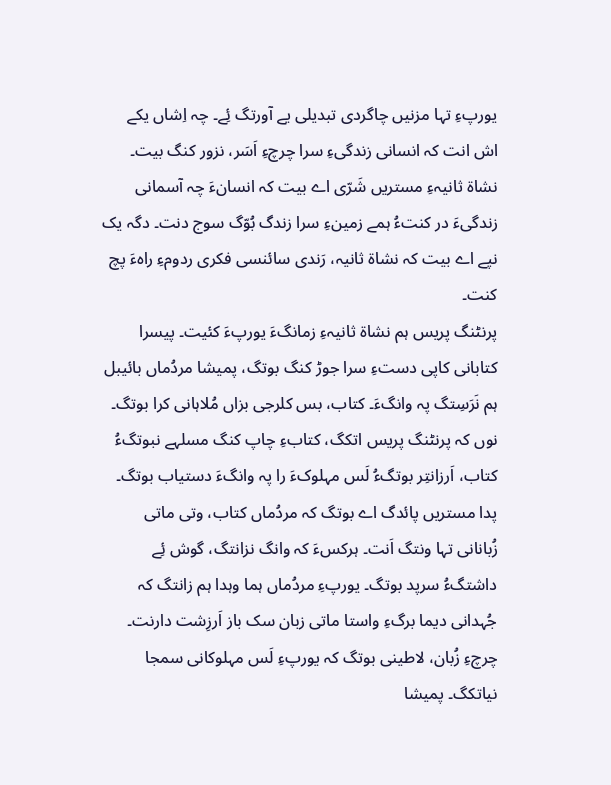یورپءِ تہا مزنیں چاگردی تبدیلی یے آورتگ ئِے۔ چہ اِشاں یکے اش انت کہ انسانی زندگیءِ سرا چرچءِ اَسَر، نزور کنگ بیت۔ نشاة ثانیہءِ مستریں شَرّی اے بیت کہ انسانءَ چہ آسمانی زندگیءَ در کنتءُ ہمے زمینءِ سرا زندگ بُوّگ سوج دنت۔ دگہ یک نپے اے بیت کہ نشاة ثانیہ، رَندی سائنسی فکری ردومءِ راہءَ پچ کنت۔
پرنٹنگ پریس ہم نشاة ثانیہءِ زمانگءَ یورپءَ کئیت۔ پیسرا کتابانی کاپی دستءِ سرا جوڑ کنگ بوتگ، پمیشا مردُماں بائیبل ہم نَرَسِتگ پہ وانگءَ۔ کتاب، بس کلرجی بزاں مُلاہانی کرا بوتگ۔ نوں کہ پرنٹنگ پریس اتکگ، کتابءِ چاپ کنگ مسلہے نبوتگءُ کتاب، اَرزانتِر بوتگءُ لَس مہلوکءَ را پہ وانگءَ دستیاب بوتگ۔ پدا مستریں پائدگ اے بوتگ کہ مردُماں کتاب، وتی ماتی زُبانانی تہا ونتگ اَنت۔ ہرکسءَ کہ وانگ نزانتگ، گوش ئِے داشتگءُ سرپد بوتگ۔ یورپءِ مردُماں ہما وہدا ہم زانتگ کہ جُہدانی دیما برگءِ واستا ماتی زبان سک باز اَرزِشت دارنت۔ چرچءِ زُبان، لاطینی بوتگ کہ یورپءِ لَس مہلوکانی سمجا نیاتکگ۔ پمیشا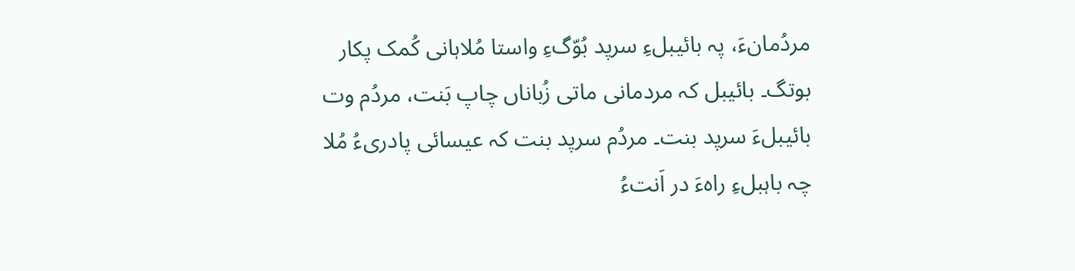مردُمانءَ، پہ بائیبلءِ سرپد بُوّگءِ واستا مُلاہانی کُمک پکار بوتگ۔ بائیبل کہ مردمانی ماتی زُباناں چاپ بَنت، مردُم وت بائیبلءَ سرپد بنت۔ مردُم سرپد بنت کہ عیسائی پادریءُ مُلا چہ باہبلءِ راہءَ در اَنتءُ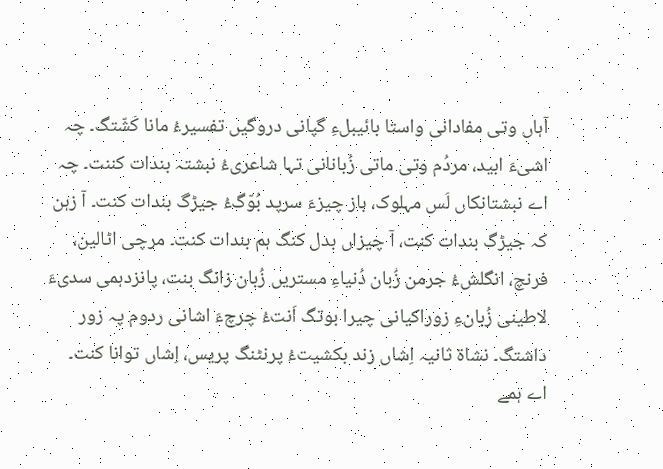آہاں وتی مفادانی واستا بائیبلءِ گپانی دروگیں تفسیرءُ مانا کَشّتگ۔ چہ اشیءَ ابید، مردُم وتی ماتی زُبانانی تہا شاعریءُ نبشتہ بندات کننت۔ چہ اے نبشتانکاں لَس مہلوک، باز چیزءَ سرپد بُوّگءُ جیڑگ بندات کنت۔ آ زہن کہ جیڑگ بندات کنت، آ چیزاں بدل کنگ ہم بندات کنت۔ مرچی اٹالین، فرنچ، انگلشءُ جرمن زُبان دُنیاءِ مستریں زُبان زانگ بنت، پانزدہمی سدیءَ لاطینی زُبانءِ زوراکیانی چیرا بوتگ اَنتءُ چرچءَ اشانی ردوم پہ زور داشتگ۔ نشاة ثانیہ اِشاں زند بکشیتءُ پرنٹنگ پریس، اِشاں توانا کنت۔
اے ہمے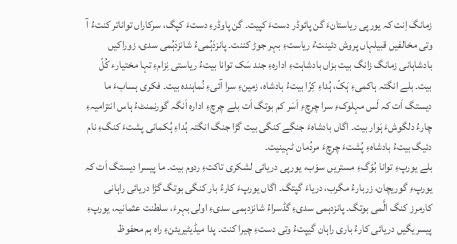زمانگ اِنت کہ یورپی ریاستانءَ گن پائوڈر دستءَ کپیت۔ گن پاوڈرءِ دستءَ کپگ، سرکاراں تواناتر کنتءُ آ وتی مخالفیں قبیلہاں پروش دئینتءُ ریاستءِ بہر جوڑ کننت۔ پانزدَہُمیءُ شانزدَہُمی سدی، زوراکیں بادشاہانی زمانگ زانگ بیت بزاں بادشاہتءِ ادارہءِ جند سَک توانا بیتءُ ریاستی نِزامءِ تہا مختیارء کُلّ بیت۔ بلے انگتہ ہاکمیءِ ہَکّ، ہُداءِ کِرّا بیتءُ بادشاہ، زمینءِ سرا آئیءِ نُماہندہ بیت۔ فکری ہسابءَ ما دیستگ اَت کہ لَس مہلوکءِ سرا چرچءِ اَسَر کم بوتگ اَت بلے چرچءِ ادارہ اَنگہ گورنمنٹءُ ہاس انتزامیہءِ چارءُ دلگوشءَ ہَوار بیت۔ اگاں بادشاہءَ جنگے کنگی بیت گڑا جنگ انگتہ ہُداءِ ہُکمانی پشتءَ کنگءِ نام دئیگ بیتءُ بادشاہءِ پُشتءَ چرچءَ مردُمان ٹہینیت۔
بلے یورپءِ توانا بُوّگءِ مستریں سوَب، یورپی دریائی لشکری تاکتءِ ردوم بیت۔ ما پیسرا دیستگ اَت کہ یورپءِ گوریچان، زربارءُ مگرب، دریاءَ گپتگ۔ اگاں یورپءَ کارءُ بار کنگی بوتگ گڑا دریائی راہانی کارمرز کنگ الَّمی بوتگ۔ پانزدہمی سدیءِ گڈسراءُ شانزدہمی سدیءِ اولی بہرءَ، سلطنت عثمانیہ، یورپءِ پیسریگیں دریائی کارءُ باری راہان گیپتءُ وتی دستءِ چیرا کنت۔ پدا میڈیٹیریئنءِ راہ ہم محفوظ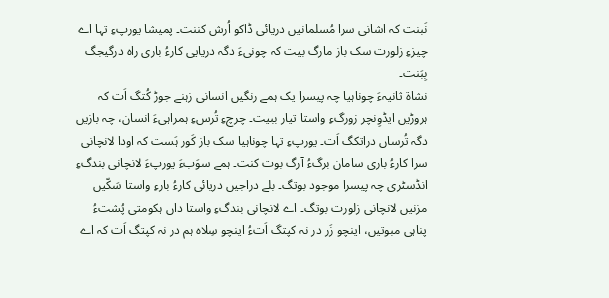نَبنت کہ اشانی سرا مُسلمانیں دریائی ڈاکو اُرش کننت۔ پمیشا یورپءِ تہا اے چیزءِ زلورت سک باز مارگ بیت کہ چونیءَ دگہ دریایی کارءُ باری راہ درگیجگ بِبَنت۔
نشاة ثانیہءَ چوناہیا چہ پیسرا یک ہمے رنگیں انسانی زہنے جوڑ کُتگ اَت کہ ہروڑیں ایڈوِنچر زورگءِ واستا تیار ببیت۔ چرچءِ تُرسءِ ہمراہیءَ انسان، چہ بازیں دگہ تُرساں دراتکگ اَت۔ یورپءِ تہا چوناہیا سک باز کَور ہَست کہ اودا لانچانی سرا کارءُ باری سامان برگءُ آرگ بوت کنت۔ ہمے سوَبءَ یورپءَ لانچانی بندگءِ انڈسٹری چہ پیسرا موجود بوتگ۔ بلے دراجیں دریائی کارءُ بارءِ واستا سَکّیں مزنیں لانچانی زلورت بوتگ۔ اے لانچانی بندگءِ واستا داں ہکومتی پُشتءُ پناہی مبوتیں، اینچو زَر در نہ کپتگ اَتءُ اینچو سِلاہ ہم در نہ کپتگ اَت کہ اے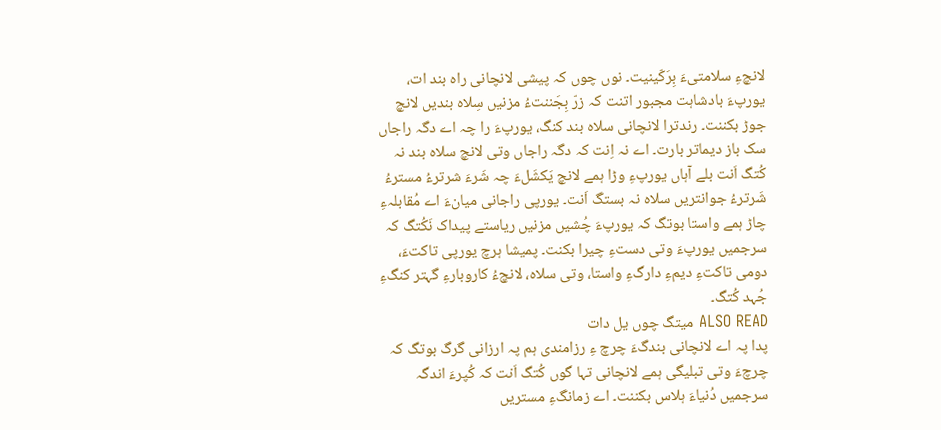لانچءِ سلامتیءَ بِرَکّینیت۔ نوں چوں کہ پیشی لانچانی راہ بند ات، یورپءَ بادشاہت مجبور اتنت کہ زرّ بِجَننتءُ مزنیں سِلاہ بندیں لانچ جوڑ بکننت۔ رندترا لانچانی سلاہ بند کنگ، یورپءَ را چہ اے دگہ راجاں سک باز دیماتر بارت۔ اے نہ اِنت کہ دگہ راجاں وتی لانچ سلاہ بند نہ کُتگ اَنت بلے آہاں یورپءِ وڑا ہمے لانچ یَکشَلءَ چہ شَرءَ شرترءُ مسترءُ شَرترءُ جوانتریں سلاہ نہ بستگ اَنت۔ یورپی راجانی میانءَ اے مُقابلہءِ چاڑ ہمے واستا بوتگ کہ یورپءَ چُشیں مزنیں ریاستے پیداک نَکُتگ کہ سرجمیں یورپءَ وتی دستءِ چیرا بکنت۔ پمیشا ہرچ یورپی تاکتءَ، دومی تاکتءِ دیمءِ دارگءِ واستا، وتی سلاہ، لانچءُ کاروبارءِ گہتر کنگءِ جُہد کُتگ۔
ALSO READ میتگ چوں یل دات
پدا پہ اے لانچانی بندگءَ چرچ ءِ رزامندی ہم پہ ارزانی گرگ بوتگ کہ چرچءَ وتی تبلیگی ہمے لانچانی تہا گوں کُتگ اَنت کہ کُپرءَ اندگہ سرجمیں دُنیاءَ ہلاس بکننت۔ اے زمانگءِ مستریں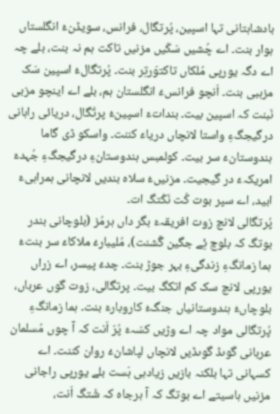بادشاہتانی تہا اسپین، پُرتگال، فرانس، سویڈنءُ انگلستاں ہوار بنت۔ اے چُشیں سَکّیں مزنیں تاکت ہم نہ بنت، بلے چہ اے دگہ یورپی مُلکاں تاکتوَرتِر بنت۔ پُرتگالءُ اسپین سَک مزہبی بنت۔ اَنچو فرانسءُ انگلستان ہم، بلے اے اینچو مزبی نَبنت کہ اسپین بیت۔ بنداتءَ اسپینءُ پرتُگال، دریائی راہانی درگیجگءِ واستا لانچاں دریاءَ کننت۔ واسکو ڈی گاما ہندوستانءَ سر بیت۔ کولمبس ہندوستانءِ درگیجگءِ جُہدءَ امریکہءَ در گیجیت۔ مزنیںءُ سلاہ بندیں لانچانی ہمراہیءَ ابید، اے سپر بوت کُت نَکُتگ ات۔
پُرتگالی لانچ زوت افریقہءَ بگر داں ہرمُز (بلوچانی بندر بوتگ کہ بلوچ ئِے جگین گُشنت)، مُلیبارءُ ملاکاءَ سر بنتءُ ہما زمانگءِ زندگیءِ بہر جوڑ بنت۔ چدءُ پیسر، اے زراں یورپی لانچ سک کم اتکگ بیت۔ پرتگالی، زوت گوں عرباں، بلوچاںءُ ہندوستانیاں جنگءُ کاروبارءَ بنت۔ ہما زمانگءِ پُرتگالی مواد چہ اے وڑیں کسّہءَ پُرّ اَنت کہ آ چوں مُسلمان عربانی گوںڈ گوںڈیں لانچاں لپاشانءُ روان کننت۔ اے کسہانی تہا بلکنہ بازیں زیادہی ہَست بلے یورپی راجانی مزنیں ہاسیتے اے بوتگ کہ آ ہرجاہ کہ شُتگ اَنت،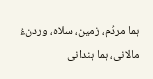ہما مردُم، زمین، سلاہ، وردنءُ مالانی، ہما ہندانی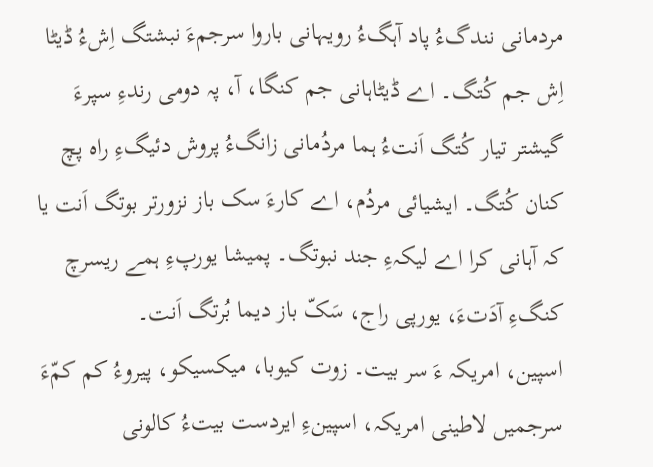مردمانی نندگءُ پاد آہگءُ رویہانی باروا سرجمءَ نبشتگ اِشءُ ڈیٹا اِش جم کُتگ۔ اے ڈیٹاہانی جم کنگا، آ، پہ دومی رندءِ سپرءَ گیشتر تیار کُتگ اَنتءُ ہما مردُمانی زانگءُ پروش دئیگءِ راہ پچ کنان کُتگ۔ ایشیائی مردُم، اے کارءَ سک باز نزورتر بوتگ اَنت یا کہ آہانی کرا اے لیکہءِ جند نبوتگ۔ پمیشا یورپءِ ہمے ریسرچ کنگءِ آدَتءَ، یورپی راج، سَکّ باز دیما بُرتگ اَنت۔
اسپین، امریکہ ءَ سر بیت۔ زوت کیوبا، میکسیکو، پیروءُ کم کمّءَ سرجمیں لاطینی امریکہ، اسپینءِ ایردست بیتءُ کالونی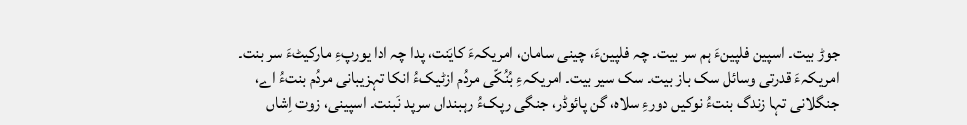جوڑ بیت۔ اسپین فلپینءَ ہم سر بیت۔ چہ فلپینءَ، چینی سامان، امریکہءَ کایَنت، پدا چہ ادا یورپءِ مارکیٹءَ سر بنت۔
امریکہءَ قدرتی وسائل سک باز بیت۔ سک سیر بیت۔ امریکہءِ بُنُکّی مردُم ازٹیکءُ انکا تہزیبانی مردُم بنتءُ اے، جنگلانی تہا زندگ بنتءُ نوکیں دورءِ سلاہ، گن پائوڈر، جنگی رپکءُ رہبنداں سرپد نَبنت۔ اسپینی، زوت اِشاں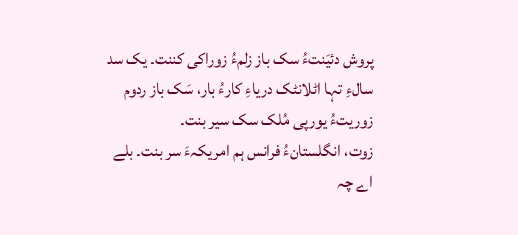پروش دئیَنتءُ سک باز زلمءُ زوراکی کننت۔ یک سد سالءِ تہا اٹلانٹک دریاءِ کارءُ بار، سَک باز ردوم زوریتءُ یورپی مُلک سک سیر بنت۔
زوت، انگلستانءُ فرانس ہم امریکہءَ سر بنت۔ بلے اے چہ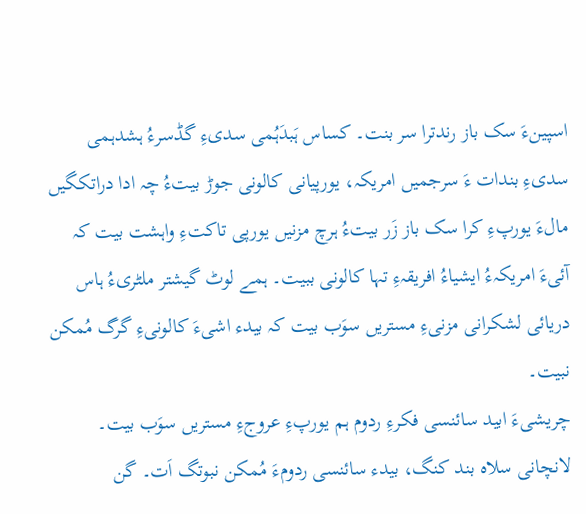اسپینءَ سک باز رندترا سر بنت۔ کساس ہَبدَہُمی سدیءِ گڈسرءُ ہشدہمی سدیءِ بندات ءَ سرجمیں امریکہ، یورپیانی کالونی جوڑ بیتءُ چہ ادا دراتکگیں مالءَ یورپءِ کرا سک باز زَر بیتءُ ہرچ مزنیں یورپی تاکتءِ واہشت بیت کہ آئیءَ امریکہءُ ایشیاءُ افریقہءِ تہا کالونی ببیت۔ ہمے لوٹ گیشتر ملٹریءُ ہاس دریائی لشکرانی مزنیءِ مستریں سوَب بیت کہ بیدء اشیءَ کالونیءِ گرگ مُمکن نبیت۔
چریشیءَ ابید سائنسی فکرءِ ردوم ہم یورپءِ عروجءِ مستریں سوَب بیت۔ لانچانی سلاہ بند کنگ، بیدء سائنسی ردومءَ مُمکن نبوتگ اَت۔ گن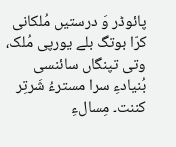پائوڈر وَ درستیں مُلکانی کرّا بوتگ بلے یورپی مُلک، وتی تپنگاں سائنسی بُنیادءِ سرا مسترءُ شَرتِر کننت۔ مِسالءِ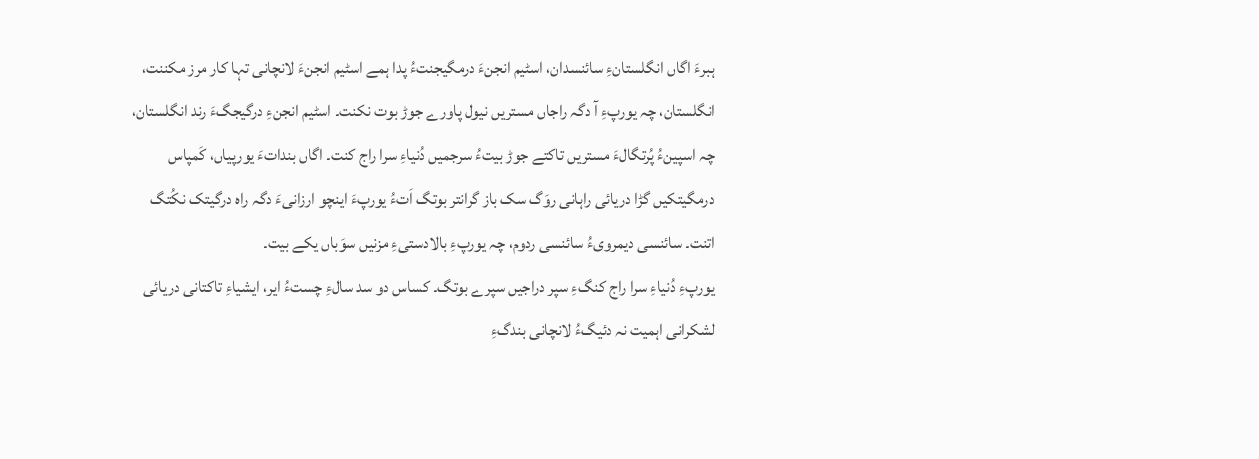ہبرءَ اگاں انگلستانءِ سائنسدان، اسٹیم انجنءَ درمگیجنتءُ پدا ہمے اسٹیم انجنءَ لانچانی تہا کار مرز مکننت، انگلستان، چہ یورپءِ آ دگہ راجاں مستریں نیول پاورے جوڑ بوت نکنت۔ اسٹیم انجنءِ درگیجگءَ رند انگلستان، چہ اسپینءُ پُرتگالءَ مستریں تاکتے جوڑ بیتءُ سرجمیں دُنیاءِ سرا راج کنت۔ اگاں بنداتءَ یورپیاں، کَمپاس درمگیتکیں گڑا دریائی راہانی روَگ سک باز گرانتر بوتگ اَتءُ یورپءَ اینچو ارزانیءَ دگہ راہ درگیتک نکُتگ اتنت۔ سائنسی دیمرویءُ سائنسی ردوم، چہ یورپءِ بالادستیءِ مزنیں سوَباں یکے بیت۔
یورپءِ دُنیاءِ سرا راج کنگءِ سپر دراجیں سپرے بوتگ۔ کساس دو سد سالءِ چستءُ ایر، ایشیاءِ تاکتانی دریائی لشکرانی اہمیت نہ دئیگءُ لانچانی بندگءِ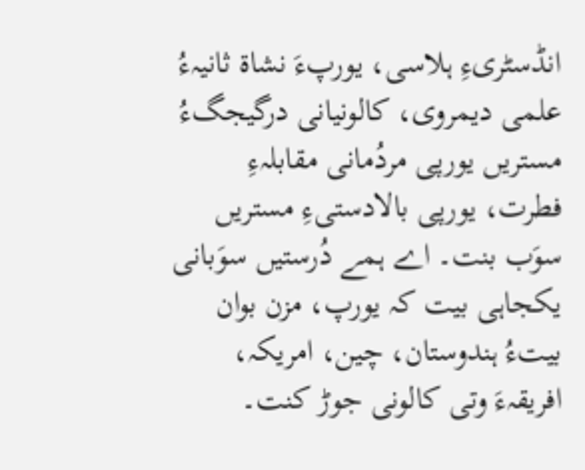انڈسٹریءِ ہلاسی، یورپءَ نشاة ثانیہءُ علمی دیمروی، کالونیانی درگیجگءُ مستریں یورپی مردُمانی مقابلہءِ فطرت، یورپی بالادستیءِ مستریں سوَب بنت۔ اے ہمے دُرستیں سوَبانی یکجاہی بیت کہ یورپ، مزن بوان بیتءُ ہندوستان، چین، امریکہ، افریقہءَ وتی کالونی جوڑ کنت۔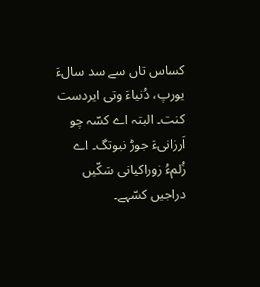کساس تاں سے سد سالءَ یورپ، دُنیاءَ وتی ایردست کنت۔ البتہ اے کسّہ چو اَرزانیءَ جوڑ نبوتگ۔ اے زُلمءُ زوراکیانی سَکّیں دراجیں کسّہے۔